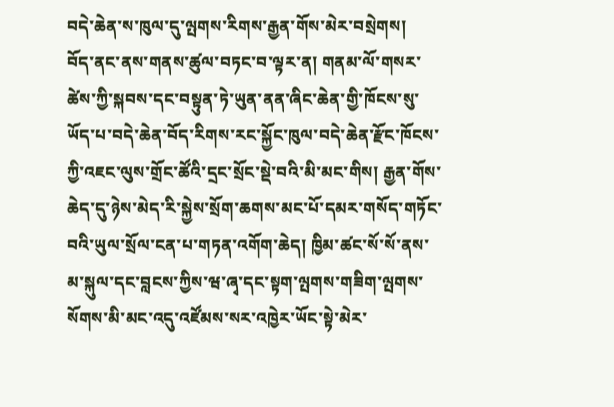བདེ་ཆེན་ས་ཁུལ་དུ་ལྤགས་རིགས་རྒྱན་གོས་མེར་བསྲེགས།
བོད་ནང་ནས་གནས་ཚུལ་བཏང་བ་ལྟར་ན། གནམ་ལོ་གསར་ཚེས་ཀྱི་སྐབས་དང་བསྟུན་ཏེ་ཡུན་ནན་ཞིང་ཆེན་གྱི་ཁོངས་སུ་ཡོད་པ་བདེ་ཆེན་བོད་རིགས་རང་སྐྱོང་ཁུལ་བདེ་ཆེན་རྫོང་ཁོངས་ཀྱི་འཇང་ལུས་གྲོང་ཚོའི་དྲང་སྲོང་སྡེ་བའི་མི་མང་གིས། རྒྱན་གོས་ཆེད་དུ་ཉེས་མེད་རི་སྐྱེས་སྲོག་ཆགས་མང་པོ་དམར་གསོད་གཏོང་བའི་ཡུལ་སྲོལ་ངན་པ་གཏན་འགོག་ཆེད། ཁྱིམ་ཚང་སོ་སོ་ནས་མ་སྐུལ་དང་བླངས་ཀྱིས་ཝ་ཞྭ་དང་སྟག་ལྤགས་གཟིག་ལྤགས་སོགས་མི་མང་འདུ་འཛོམས་སར་འཁྱེར་ཡོང་སྟེ་མེར་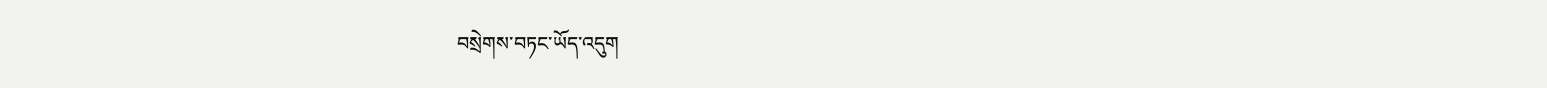བསྲེགས་བཏང་ཡོད་འདུག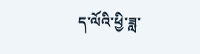ད་ལོའི་ཕྱི་ཟླ་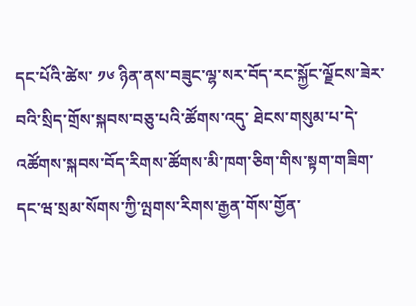དང་པོའི་ཚེས་ ༡༦ ཉིན་ནས་བཟུང་ལྷ་སར་བོད་རང་སྐྱོང་ལྗོངས་ཟེར་བའི་སྲིད་གྲོས་སྐབས་བཅུ་པའི་ཚོགས་འདུ་ ཐེངས་གསུམ་པ་དེ་འཚོགས་སྐབས་བོད་རིགས་ཚོགས་མི་ཁག་ཅིག་གིས་སྟག་གཟིག་དང་ཝ་སྲམ་སོགས་ཀྱི་ལྤགས་རིགས་རྒྱན་གོས་གྱོན་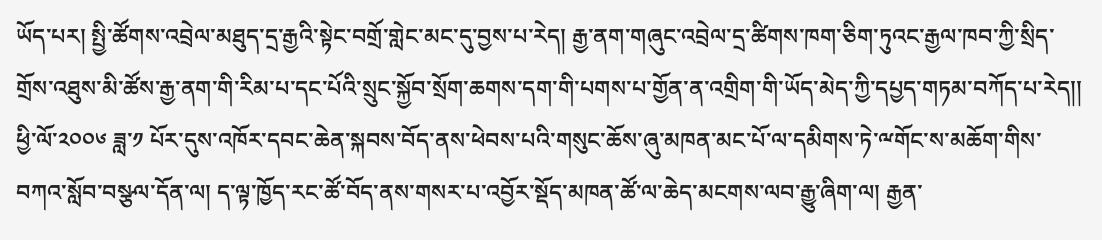ཡོད་པར། སྤྱི་ཚོགས་འབྲེལ་མཐུད་དྲ་རྒྱའི་སྟེང་བགྲོ་གླེང་མང་དུ་བྱས་པ་རེད། རྒྱ་ནག་གཞུང་འབྲེལ་དྲ་ཚིགས་ཁག་ཅིག་ཏུའང་རྒྱལ་ཁབ་ཀྱི་སྲིད་གྲོས་འཐུས་མི་ཚོས་རྒྱ་ནག་གི་རིམ་པ་དང་པོའི་སྲུང་སྐྱོབ་སྲོག་ཆགས་དག་གི་པགས་པ་གྱོན་ན་འགྲིག་གི་ཡོད་མེད་ཀྱི་དཔྱད་གཏམ་བཀོད་པ་རེད།།
ཕྱི་ལོ་༢༠༠༦ ཟླ་༡ པོར་དུས་འཁོར་དབང་ཆེན་སྐབས་བོད་ནས་ཕེབས་པའི་གསུང་ཆོས་ཞུ་མཁན་མང་པོ་ལ་དམིགས་ཏེ་ྋགོང་ས་མཆོག་གིས་བཀའ་སློབ་བསྩལ་དོན་ལ། ད་ལྟ་ཁྱོད་རང་ཚོ་བོད་ནས་གསར་པ་འབྱོར་སྡོད་མཁན་ཚོ་ལ་ཆེད་མངགས་ལབ་རྒྱུ་ཞིག་ལ། རྒྱན་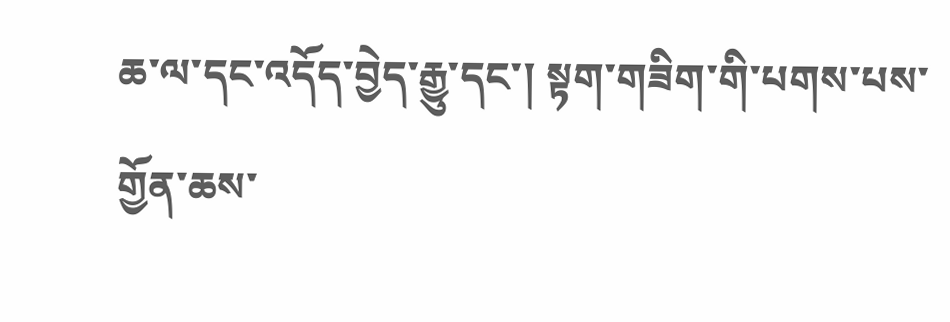ཆ་ལ་དང་འདོད་བྱེད་རྒྱུ་དང་། སྟག་གཟིག་གི་པགས་པས་གྱོན་ཆས་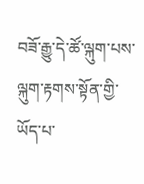བཟོ་རྒྱུ་དེ་ཚོ་ལྐུག་པས་ལྐུག་རྟགས་སྟོན་གྱི་ཡོད་པ་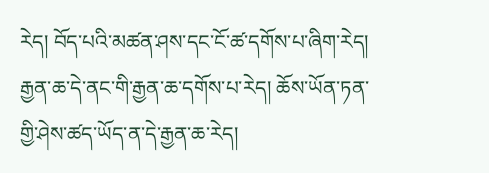རེད། བོད་པའི་མཚན་ཤས་དང་ངོ་ཚ་དགོས་པ་ཞིག་རེད། རྒྱན་ཆ་དེ་ནང་གི་རྒྱན་ཆ་དགོས་པ་རེད། ཆོས་ཡོན་ཏན་གྱི་ཤེས་ཚད་ཡོད་ན་དེ་རྒྱན་ཆ་རེད།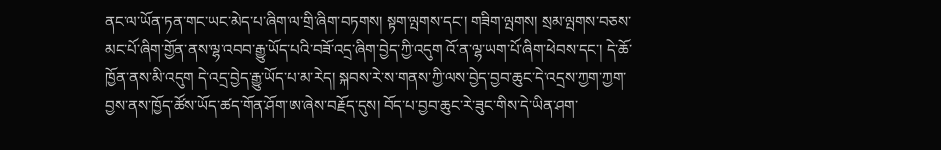ནང་ལ་ཡོན་ཏན་གང་ཡང་མེད་པ་ཞིག་ལ་གྲི་ཞིག་བཏགས། སྟག་ལྤགས་དང་། གཟིག་ལྤགས། སྲམ་ལྤགས་བཅས་མང་པོ་ཞིག་གྱོན་ནས་ལྷ་འབབ་རྒྱུ་ཡོད་པའི་བཟོ་འདྲ་ཞིག་བྱེད་ཀྱི་འདུག འོ་ན་ལྷ་ཡག་པོ་ཞིག་ཕེབས་དང་། དེ་ཆོ་ཁྱོན་ནས་མི་འདུག དེ་འདྲ་བྱེད་རྒྱུ་ཡོད་པ་མ་རེད། སྐབས་རེ་ས་གནས་ཀྱི་ལས་བྱེད་བྱབ་ཆུང་དེ་འདྲས་ཀྱག་ཀྱག་བྱས་ནས་ཁྱོད་ཚོས་ཡོད་ཚད་གོན་ཤོག་ཨ་ཞེས་བརྗོད་དུས། བོད་པ་བྱབ་ཆུང་རེ་ཟུང་གིས་དེ་ཡིན་ཤག་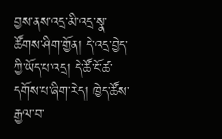བྱས་ནས་འདྲ་མི་འདྲ་སྣ་ཚོགས་ཤིག་གྱོན། དེ་འདྲ་བྱེད་ཀྱི་ཡོད་པ་འདྲ། དེ་ཚོ་ངོ་ཚ་དགོས་པ་ཞིག་རེད། ཁྱེད་ཚོས་རྒྱལ་བ་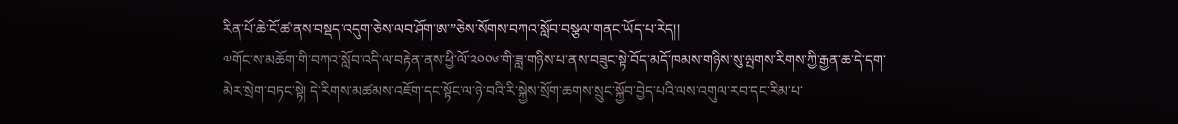རིན་པོ་ཆེ་ངོ་ཚ་ནས་བསྡད་འདུག་ཅེས་ལབ་ཤོག་ཨ་”ཅེས་སོགས་བཀའ་སློབ་བསྩལ་གནང་ཡོད་པ་རེད།།
༧གོང་ས་མཆོག་གི་བཀའ་སློབ་འདི་ལ་བརྟེན་ནས་ཕྱི་ལོ་༢༠༠༦་གི་ཟླ་གཉིས་པ་ནས་བཟུང་སྟེ་བོད་མདོ་ཁམས་གཉིས་སུ་ལྤགས་རིགས་ཀྱི་རྒྱན་ཆ་དེ་དག་མེར་སྲེག་བཏང་སྟེ། དེ་རིགས་མཚམས་འཇོག་དང་སྟོང་ལ་ཉེ་བའི་རི་སྐྱེས་སྲོག་ཆགས་སྲུང་སྐྱོབ་བྱེད་པའི་ལས་འགུལ་རབ་དང་རིམ་པ་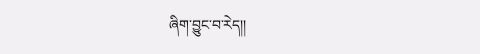ཞིག་བྱུང་བ་རེད།།